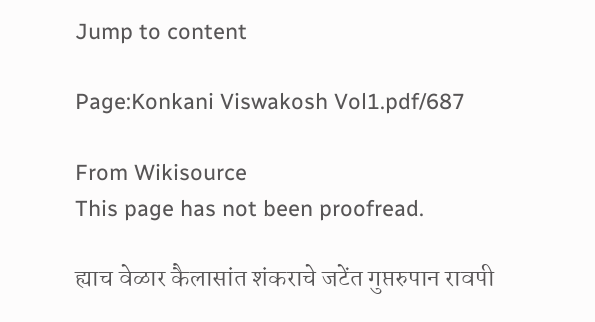Jump to content

Page:Konkani Viswakosh Vol1.pdf/687

From Wikisource
This page has not been proofread.

ह्याच वेळार कैलासांत शंकराचे जटेंत गुप्तरुपान रावपी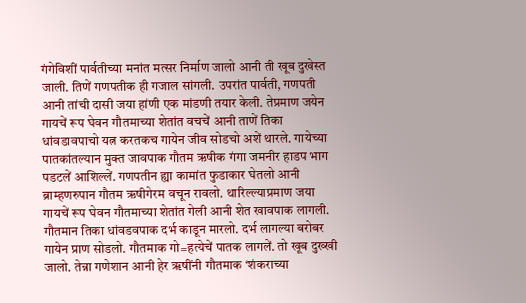गंगेविशीं पार्वतीच्या मनांत मत्सर निर्माण जालो आनी ती खूब दुखेस्त जाली. तिणें गणपतीक ही गजाल सांगली. उपरांत पार्वती, गणपती आनी तांची दासी जया हांणी एक मांडणी तयार केली. तेप्रमाण जयेन गायचें रूप घेवन गौतमाच्या शेतांत वचचें आनी ताणें तिका धांवडावपाचो यत्न करतकच गायेन जीव सोडचो अशें थारले. गायेच्या पातकांतल्यान मुक्त जावपाक गौतम ऋषीक गंगा जमनीर हाडप भाग पडटलें आशिल्लें. गणपतीन ह्या कामांत फुडाकार घेतलो आनी ब्राम्हणरुपान गौतम ऋषीगेरम वचून रावलो. थारिल्ल्याप्रमाण जया गायचें रूप घेवन गौतमाच्या शेतांत गेली आनी शेत खावपाक लागली. गौतमान तिका धांवडवपाक दर्भ काडून मारलो. दर्भ लागल्या बरोबर गायेन प्राण सोडलो. गौतमाक गो=हत्येचें पातक लागलें. तो खूब दुख्खी जालो. तेन्ना गणेशान आनी हेर ॠषींनी गौतमाक ‘शंकराच्या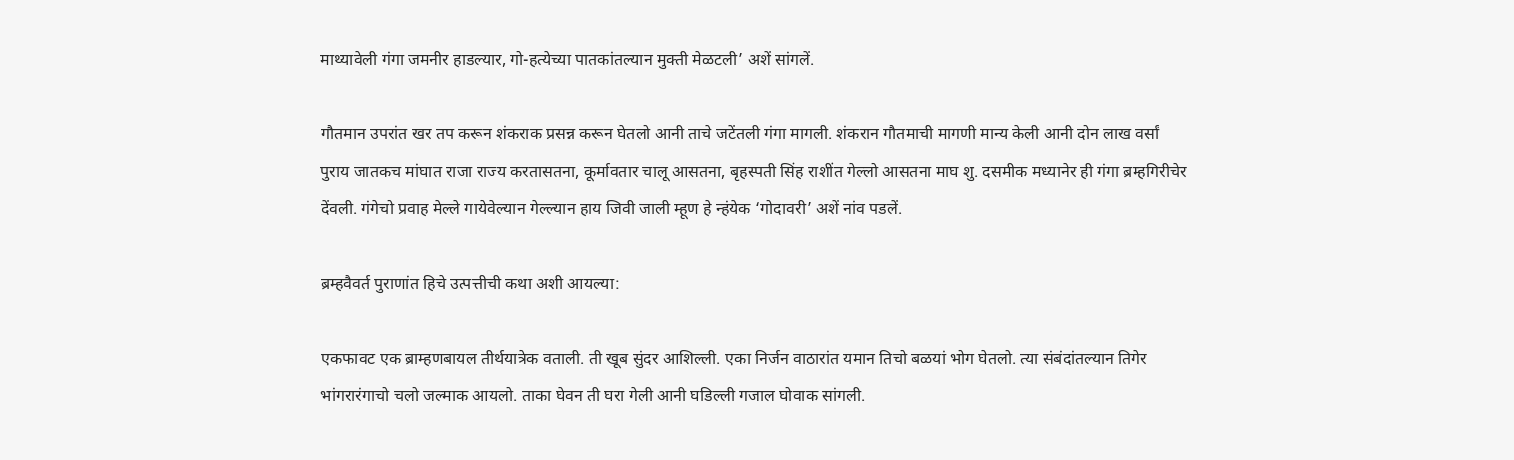माथ्यावेली गंगा जमनीर हाडल्यार, गो-हत्येच्या पातकांतल्यान मुक्ती मेळटली’ अशें सांगलें.

गौतमान उपरांत खर तप करून शंकराक प्रसन्न करून घेतलो आनी ताचे जटेंतली गंगा मागली. शंकरान गौतमाची मागणी मान्य केली आनी दोन लाख वर्सां पुराय जातकच मांघात राजा राज्य करतासतना, कूर्मावतार चालू आसतना, बृहस्पती सिंह राशींत गेल्लो आसतना माघ शु. दसमीक मध्यानेर ही गंगा ब्रम्हगिरीचेर देंवली. गंगेचो प्रवाह मेल्ले गायेवेल्यान गेल्ल्यान हाय जिवी जाली म्हूण हे न्हंयेक ‘गोदावरी’ अशें नांव पडलें.

ब्रम्हवैवर्त पुराणांत हिचे उत्पत्तीची कथा अशी आयल्या:

एकफावट एक ब्राम्हणबायल तीर्थयात्रेक वताली. ती खूब सुंदर आशिल्ली. एका निर्जन वाठारांत यमान तिचो बळयां भोग घेतलो. त्या संबंदांतल्यान तिगेर भांगरारंगाचो चलो जल्माक आयलो. ताका घेवन ती घरा गेली आनी घडिल्ली गजाल घोवाक सांगली.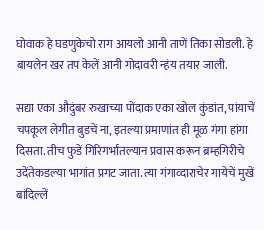घोवाक हे घडणुकेचो राग आयलो आनी ताणें तिका सोडली. हे बायलेन खर तप केलें आनी गोदावरी न्हंय तयार जाली.

सद्या एका औदुंबर रुखाच्या पोंदाक एका खोल कुंडांत, पांयाचें चपकूल लेगीत बुडचें ना, इतल्या प्रमाणांत ही मूळ गंगा हांगा दिसता. तीच फुडें गिरिगर्भांतल्यान प्रवास करून ब्रम्हगिरीचे उदेंतेकडल्या भागांत प्रगट जाता. त्या गंगाव्दाराचेर गायेचें मुखें बांदिल्लें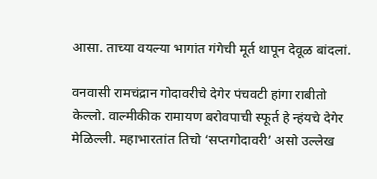आसा. ताच्या वयल्या भागांत गंगेची मूर्त थापून देवूळ बांदलां.

वनवासी रामचंद्रान गोदावरीचे देगेर पंचवटी हांगा राबीतो केल्लो. वाल्मीकीक रामायण बरोवपाची स्फूर्त हे न्हंयचे देगेर मेळिल्ली. महाभारतांत तिचो ‘सप्तगोदावरी’ असो उल्लेख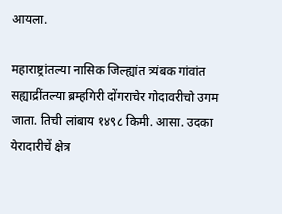आयला.

महाराष्ट्रांतल्या नासिक जिल्ह्यांत त्र्यंबक गांवांत सह्याद्रींतल्या ब्रम्हगिरी दोंगराचेर गोदावरीचो उगम जाता. तिची लांबाय १४९८ किमी. आसा. उदका येरादारीचें क्षेत्र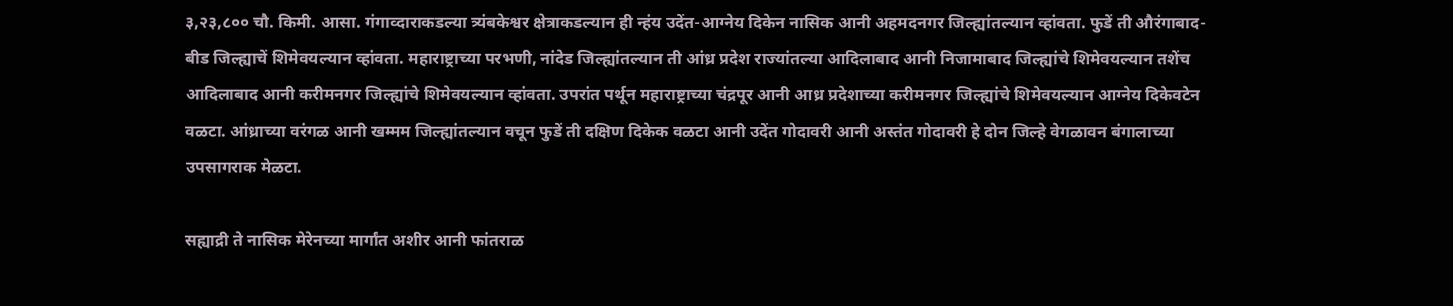३,२३,८०० चौ. किमी. आसा. गंगाव्दाराकडल्या त्र्यंबकेश्वर क्षेत्राकडल्यान ही न्हंय उदेंत-आग्नेय दिकेन नासिक आनी अहमदनगर जिल्ह्यांतल्यान व्हांवता. फुडें ती औरंगाबाद-बीड जिल्ह्याचें शिमेवयल्यान व्हांवता. महाराष्ट्राच्या परभणी, नांदेड जिल्ह्यांतल्यान ती आंध्र प्रदेश राज्यांतल्या आदिलाबाद आनी निजामाबाद जिल्ह्यांचे शिमेवयल्यान तशेंच आदिलाबाद आनी करीमनगर जिल्ह्यांचे शिमेवयल्यान व्हांवता. उपरांत पर्थून महाराष्ट्राच्या चंद्रपूर आनी आध्र प्रदेशाच्या करीमनगर जिल्ह्यांचे शिमेवयल्यान आग्नेय दिकेवटेन वळटा. आंध्राच्या वरंगळ आनी खम्मम जिल्ह्यांतल्यान वचून फुडें ती दक्षिण दिकेक वळटा आनी उदेंत गोदावरी आनी अस्तंत गोदावरी हे दोन जिल्हे वेगळावन बंगालाच्या उपसागराक मेळटा.

सह्याद्री ते नासिक मेरेनच्या मार्गांत अशीर आनी फांतराळ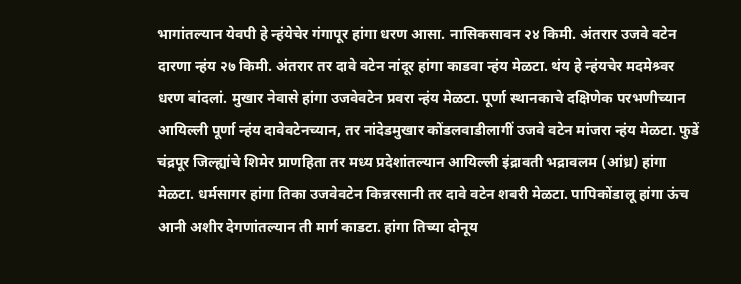भागांतल्यान येवपी हे न्हंयेचेर गंगापूर हांगा धरण आसा. नासिकसावन २४ किमी. अंतरार उजवे वटेन दारणा न्हंय २७ किमी. अंतरार तर दावे वटेन नांदूर हांगा काडवा न्हंय मेळटा. थंय हे न्हंयचेर मदमेश्र्वर धरण बांदलां. मुखार नेवासे हांगा उजवेवटेन प्रवरा न्हंय मेळटा. पूर्णा स्थानकाचे दक्षिणेक परभणीच्यान आयिल्ली पूर्णा न्हंय दावेवटेनच्यान, तर नांदेडमुखार कोंडलवाडीलागीं उजवे वटेन मांजरा न्हंय मेळटा. फुडें चंद्रपूर जिल्ह्यांचे शिमेर प्राणहिता तर मध्य प्रदेशांतल्यान आयिल्ली इंद्रावती भद्रावलम (आंध्र) हांगा मेळटा. धर्मसागर हांगा तिका उजवेवटेन किन्नरसानी तर दावे वटेन शबरी मेळटा. पापिकोंडालू हांगा ऊंच आनी अशीर देगणांतल्यान ती मार्ग काडटा. हांगा तिच्या दोनूय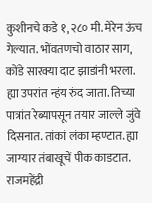कुशीनचे कडे १,२८० मी. मेरेन ऊंच गेल्यात. भोंवतणचो वाठार साग, कोंडे सारक्या दाट झाडांनी भरला. ह्या उपरांत न्हंय रुंद जाता. तिच्या पात्रांत रेब्यापसून तयार जाल्ले जुंवे दिसनात. तांकां लंका म्हण्टात. ह्या जाग्यार तंबाखूचें पीक काडटात. राजमहेंद्री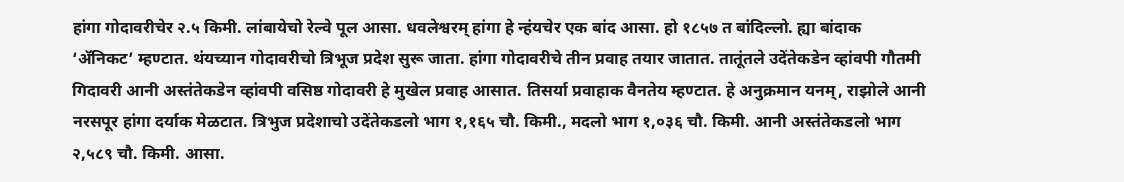हांगा गोदावरीचेर २.५ किमी. लांबायेचो रेल्वे पूल आसा. धवलेश्वरम्‌ हांगा हे न्हंयचेर एक बांद आसा. हो १८५७ त बांदिल्लो. ह्या बांदाक ‘ॲनिकट’ म्हण्टात. थंयच्यान गोदावरीचो त्रिभूज प्रदेश सुरू जाता. हांगा गोदावरीचे तीन प्रवाह तयार जातात. तातूंतले उदेंतेकडेन व्हांवपी गौतमी गिदावरी आनी अस्तंतेकडेन व्हांवपी वसिष्ठ गोदावरी हे मुखेल प्रवाह आसात. तिसर्या प्रवाहाक वैनतेय म्हण्टात. हे अनुक्रमान यनम्‌, राझोले आनी नरसपूर हांगा दर्याक मेळटात. त्रिभुज प्रदेशाचो उदेंतेकडलो भाग १,१६५ चौ. किमी., मदलो भाग १,०३६ चौ. किमी. आनी अस्तंतेकडलो भाग २,५८९ चौ. किमी. आसा.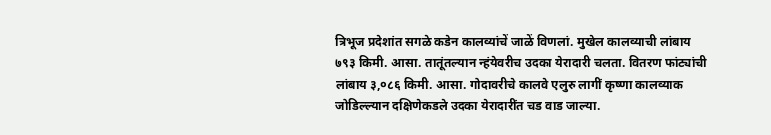त्रिभूज प्रदेशांत सगळे कडेन कालव्यांचें जाळें विणलां. मुखेल कालव्याची लांबाय ७९३ किमी. आसा. तातूंतल्यान न्हंयेवरीच उदका येरादारी चलता. वितरण फांट्यांची लांबाय ३,०८६ किमी. आसा. गोदावरीचे कालवे एलुरु लागीं कृष्णा कालव्याक जोडिल्ल्यान दक्षिणेकडले उदका येरादारींत चड वाड जाल्या.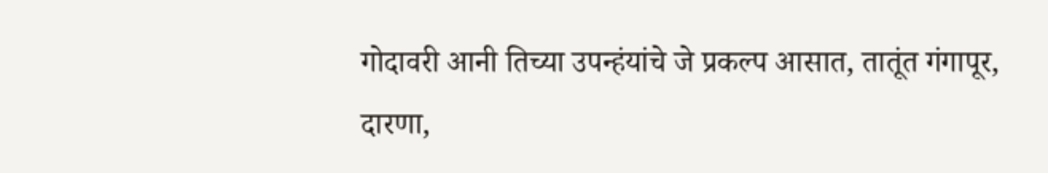गोदावरी आनी तिच्या उपन्हंयांचे जे प्रकल्प आसात, तातूंत गंगापूर, दारणा,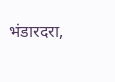भंडारदरा,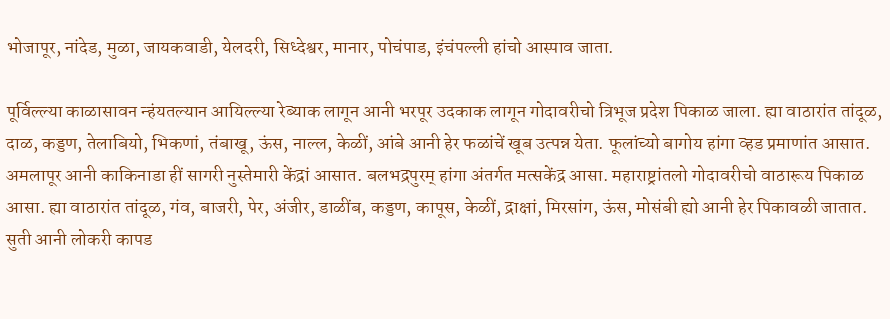भोजापूर, नांदेड, मुळा, जायकवाडी, येलदरी, सिध्देश्वर, मानार, पोचंपाड, इंचंपल्ली हांचो आस्पाव जाता.

पूर्विल्ल्या काळासावन न्हंयतल्यान आयिल्ल्या रेब्याक लागून आनी भरपूर उदकाक लागून गोदावरीचो त्रिभूज प्रदेश पिकाळ जाला. ह्या वाठारांत तांदूळ, दाळ, कड्डण, तेलाबियो, भिकणां, तंबाखू, ऊंस, नाल्ल, केळीं, आंबे आनी हेर फळांचें खूब उत्पन्न येता. फूलांच्यो बागोय हांगा व्हड प्रमाणांत आसात. अमलापूर आनी काकिनाडा हीं सागरी नुस्तेमारी केंद्रां आसात. बलभद्रपुरम्‌ हांगा अंतर्गत मत्सकेंद्र आसा. महाराष्ट्रांतलो गोदावरीचो वाठारूय पिकाळ आसा. ह्या वाठारांत तांदूळ, गंव, बाजरी, पेर, अंजीर, डाळींब, कड्डण, कापूस, केळीं, द्राक्षां, मिरसांग, ऊंस, मोसंबी ह्यो आनी हेर पिकावळी जातात. सुती आनी लोकरी कापड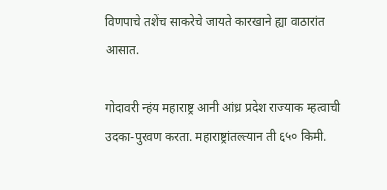विणपाचे तशेंच साकरेचे जायते कारखाने ह्या वाठारांत आसात.

गोदावरी न्हंय महाराष्ट्र आनी आंध्र प्रदेश राज्याक म्हत्वाची उदका-पुरवण करता. महाराष्ट्रांतल्त्यान ती ६५० किमी.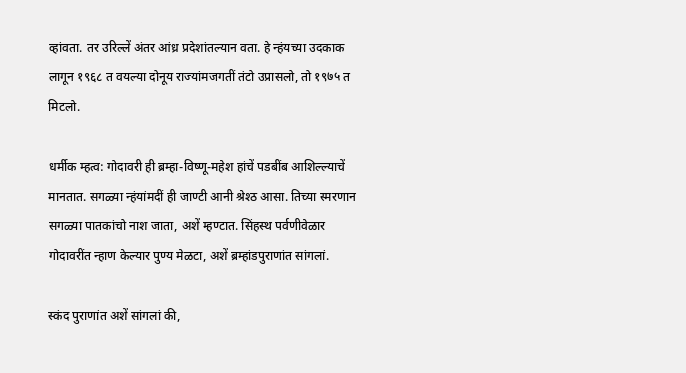व्हांवता. तर उरिल्लें अंतर आंध्र प्रदेशांतल्यान वता. हे न्हंयच्या उदकाक लागून १९६८ त वयल्या दोनूय राज्यांमजगतीं तंटो उप्रासलो, तो १९७५ त मिटलो.

धर्मीक म्हत्व: गोदावरी ही ब्रम्हा-विष्णू-महेश हांचें पडबींब आशिल्ल्याचें मानतात. सगळ्या न्हंयांमदीं ही जाण्टी आनी श्रेश्ठ आसा. तिच्या स्मरणान सगळ्या पातकांचो नाश जाता, अशें म्हण्टात. सिंहस्थ पर्वणीवेळार गोदावरींत न्हाण केल्यार पुण्य मेळटा, अशें ब्रम्हांडपुराणांत सांगलां.

स्कंद पुराणांत अशें सांगलां की,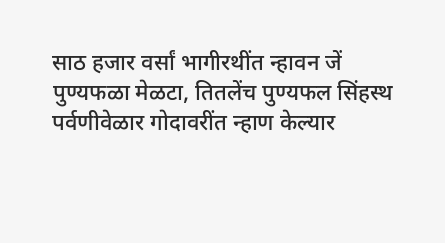साठ हजार वर्सां भागीरथींत न्हावन जें पुण्यफळा मेळटा, तितलेंच पुण्यफल सिंहस्थ पर्वणीवेळार गोदावरींत न्हाण केल्यार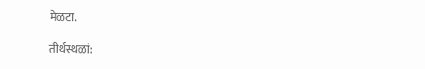मेळटा.

तीर्थस्थळां: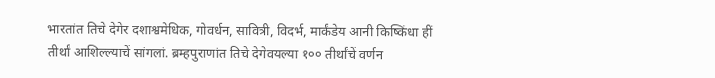भारतांत तिचे देगेर दशाश्वमेधिक, गोवर्धन, सावित्री, विदर्भ, मार्कंडेय आनी किष्किंधा हीं तीर्थां आशिल्ल्याचें सांगलां. ब्रम्हपुराणांत तिचे देगेवयल्या १०० तीर्थांचें वर्णन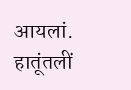आयलां. हातूंतलीं